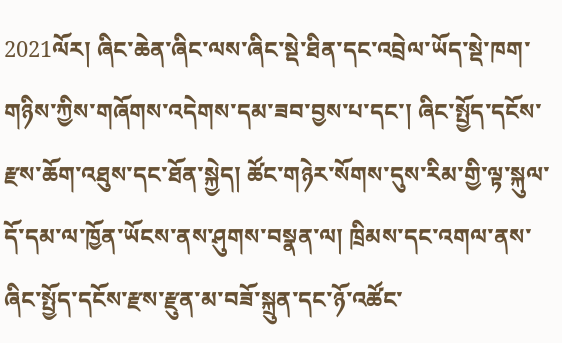2021ལོར། ཞིང་ཆེན་ཞིང་ལས་ཞིང་སྡེ་ཐིན་དང་འབྲེལ་ཡོད་སྡེ་ཁག་གཉིས་ཀྱིས་གཞོགས་འདེགས་དམ་ཟབ་བྱས་པ་དང་། ཞིང་སྤྱོད་དངོས་རྫས་ཆོག་འཐུས་དང་ཐོན་སྐྱེད། ཚོང་གཉེར་སོགས་དུས་རིམ་གྱི་ལྟ་སྐུལ་དོ་དམ་ལ་ཁྱོན་ཡོངས་ནས་ཤུགས་བསྣན་ལ། ཁྲིམས་དང་འགལ་ནས་ཞིང་སྤྱོད་དངོས་རྫས་རྫུན་མ་བཟོ་སྐྲུན་དང་ཉོ་འཚོང་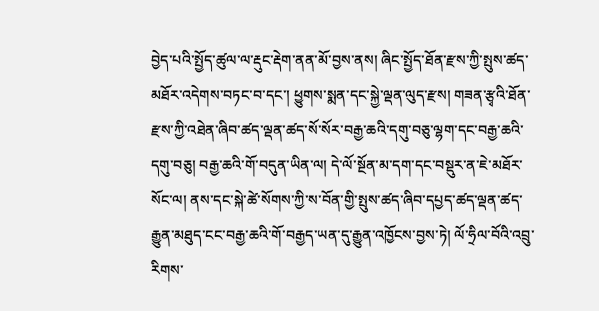བྱེད་པའི་སྤྱོད་ཚུལ་ལ་རྡུང་རྡེག་ནན་མོ་བྱས་ནས། ཞིང་སྤྱོད་ཐོན་རྫས་ཀྱི་སྤུས་ཚད་མཐོར་འདེགས་བཏང་བ་དང་། ཕྱུགས་སྨན་དང་སྐྱེ་ལྡན་ལུད་རྫས། གཟན་རྩྭའི་ཐོན་རྫས་ཀྱི་འཐེན་ཞིབ་ཚད་ལྡན་ཚད་སོ་སོར་བརྒྱ་ཆའི་དགུ་བཅུ་ལྷག་དང་བརྒྱ་ཆའི་དགུ་བཅུ། བརྒྱ་ཆའི་གོ་བདུན་ཡིན་ལ། དེ་ལོ་སྔོན་མ་དག་དང་བསྡུར་ན་ཇེ་མཐོར་སོང་ལ། ནས་དང་སྐེ་ཚེ་སོགས་ཀྱི་ས་བོན་གྱི་སྤུས་ཚད་ཞིབ་དཔྱད་ཚད་ལྡན་ཚད་རྒྱུན་མཐུད་ངང་བརྒྱ་ཆའི་གོ་བརྒྱད་ཡན་དུ་རྒྱུན་འཁྱོངས་བྱས་ཏེ། ལོ་ཧྲིལ་བོའི་འབྲུ་རིགས་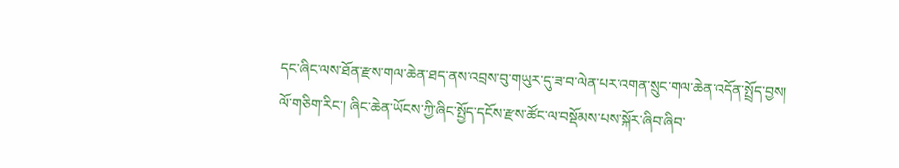དང་ཞིང་ལས་ཐོན་རྫས་གལ་ཆེན་ཐད་ནས་འབྲས་བུ་གཡུར་དུ་ཟ་བ་ལེན་པར་འགན་སྲུང་གལ་ཆེན་འདོན་སྤྲོད་བྱས།
ལོ་གཅིག་རིང་། ཞིང་ཆེན་ཡོངས་ཀྱི་ཞིང་སྤྱོད་དངོས་རྫས་ཚོང་ལ་བསྡོམས་པས་སྐོར་ཞིབ་ཞིབ་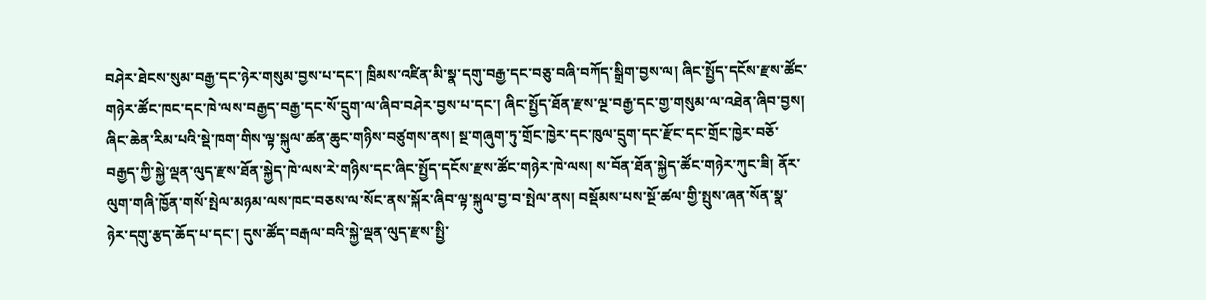བཤེར་ཐེངས་སུམ་བརྒྱ་དང་ཉེར་གསུམ་བྱས་པ་དང་། ཁྲིམས་འཛིན་མི་སྣ་དགུ་བརྒྱ་དང་བཅུ་བཞི་བཀོད་སྒྲིག་བྱས་ལ། ཞིང་སྤྱོད་དངོས་རྫས་ཚོང་གཉེར་ཚོང་ཁང་དང་ཁེ་ལས་བརྒྱད་བརྒྱ་དང་སོ་དྲུག་ལ་ཞིབ་བཤེར་བྱས་པ་དང་། ཞིང་སྤྱོད་ཐོན་རྫས་ལྔ་བརྒྱ་དང་གྱ་གསུམ་ལ་འཐེན་ཞིབ་བྱས། ཞིང་ཆེན་རིམ་པའི་སྡེ་ཁག་གིས་ལྟ་སྐུལ་ཚན་ཆུང་གཉིས་བཙུགས་ནས། སྔ་གཞུག་ཏུ་གྲོང་ཁྱེར་དང་ཁུལ་དྲུག་དང་རྫོང་དང་གྲོང་ཁྱེར་བཅོ་བརྒྱད་ཀྱི་སྐྱེ་ལྡན་ལུད་རྫས་ཐོན་སྐྱེད་ཁེ་ལས་རེ་གཉིས་དང་ཞིང་སྤྱོད་དངོས་རྫས་ཚོང་གཉེར་ཁེ་ལས། ས་བོན་ཐོན་སྐྱེད་ཚོང་གཉེར་ཀུང་ཟི། ནོར་ལུག་གཞི་ཁྱོན་གསོ་སྤེལ་མཉམ་ལས་ཁང་བཅས་ལ་སོང་ནས་སྐོར་ཞིབ་ལྟ་སྐུལ་བྱ་བ་སྤེལ་ནས། བསྡོམས་པས་སྔོ་ཚལ་གྱི་སྤུས་ཞན་སོན་སྣ་ཉེར་དགུ་རྩད་ཆོད་པ་དང་། དུས་ཚོད་བརྒལ་བའི་སྐྱེ་ལྡན་ལུད་རྫས་སྤྱི་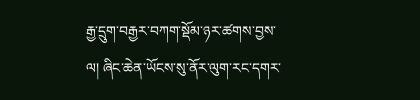རྒྱ་དྲུག་བརྒྱར་བཀག་སྡོམ་ཉར་ཚགས་བྱས་ལ། ཞིང་ཆེན་ཡོངས་སུ་ནོར་ལུག་རང་དགར་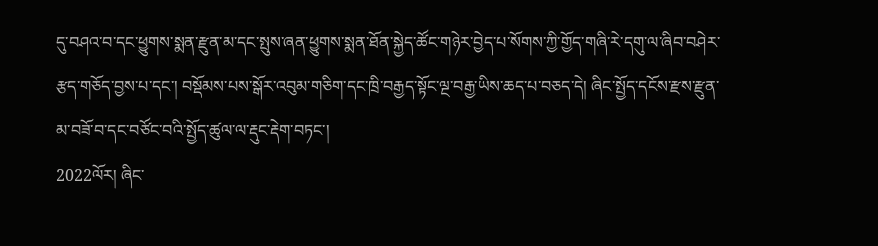དུ་བཤའ་བ་དང་ཕྱུགས་སྨན་རྫུན་མ་དང་སྤུས་ཞན་ཕྱུགས་སྨན་ཐོན་སྐྱེད་ཚོང་གཉེར་བྱེད་པ་སོགས་ཀྱི་གྱོད་གཞི་རེ་དགུ་ལ་ཞིབ་བཤེར་རྩད་གཅོད་བྱས་པ་དང་། བསྡོམས་པས་སྒོར་འབུམ་གཅིག་དང་ཁྲི་བརྒྱད་སྟོང་ལྔ་བརྒྱ་ཡིས་ཆད་པ་བཅད་དེ། ཞིང་སྤྱོད་དངོས་རྫས་རྫུན་མ་བཟོ་བ་དང་བཙོང་བའི་སྤྱོད་ཚུལ་ལ་རྡུང་རྡེག་བཏང་།
2022ལོར། ཞིང་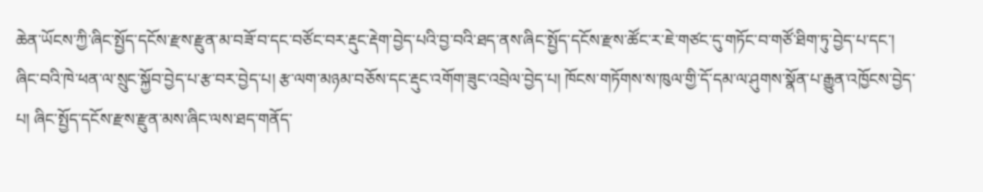ཆེན་ཡོངས་ཀྱི་ཞིང་སྤྱོད་དངོས་རྫས་རྫུན་མ་བཟོ་བ་དང་བཙོང་བར་རྡུང་རྡེག་བྱེད་པའི་བྱ་བའི་ཐད་ནས་ཞིང་སྤྱོད་དངོས་རྫས་ཚོང་ར་ཇེ་གཙང་དུ་གཏོང་བ་གཙོ་ཐིག་ཏུ་བྱེད་པ་དང་། ཞིང་བའི་ཁེ་ཕན་ལ་སྲུང་སྐྱོབ་བྱེད་པ་རྩ་བར་བྱེད་པ། རྩ་ལག་མཉམ་བཅོས་དང་རྡུང་འགོག་ཟུང་འབྲེལ་བྱེད་པ། ཁོངས་གཏོགས་ས་ཁུལ་གྱི་དོ་དམ་ལ་ཤུགས་སྣོན་པ་རྒྱུན་འཁྱོངས་བྱེད་པ། ཞིང་སྤྱོད་དངོས་རྫས་རྫུན་མས་ཞིང་ལས་ཐད་གནོད་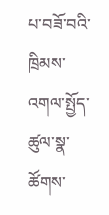པ་བཟོ་བའི་ཁྲིམས་འགལ་སྤྱོད་ཚུལ་སྣ་ཚོགས་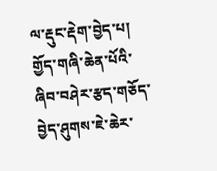ལ་རྡུང་རྡེག་བྱེད་པ། གྱོད་གཞི་ཆེན་པོའི་ཞིབ་བཤེར་རྩད་གཅོད་བྱེད་ཤུགས་ཇེ་ཆེར་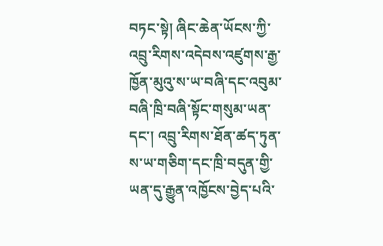བཏང་སྟེ། ཞིང་ཆེན་ཡོངས་ཀྱི་འབྲུ་རིགས་འདེབས་འཛུགས་རྒྱ་ཁྱོན་མུའུ་ས་ཡ་བཞི་དང་འབུམ་བཞི་ཁྲི་བཞི་སྟོང་གསུམ་ཡན་དང་། འབྲུ་རིགས་ཐོན་ཚད་ཏུན་ས་ཡ་གཅིག་དང་ཁྲི་བདུན་གྱི་ཡན་དུ་རྒྱུན་འཁྱོངས་བྱེད་པའི་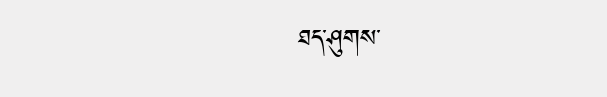ཐད་ཤུགས་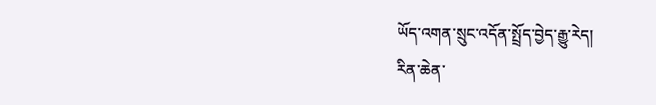ཡོད་འགན་སྲུང་འདོན་སྤྲོད་བྱེད་རྒྱུ་རེད།
རིན་ཆེན་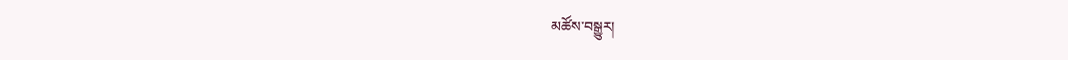མཚོས་བསྒྱུར།